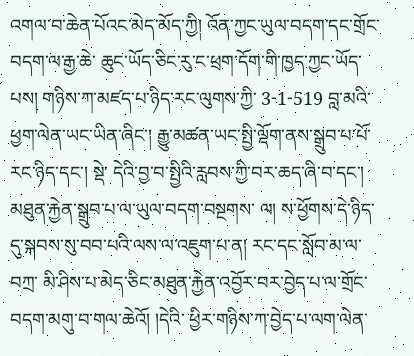འགལ་བ་ཆེན་པོའང་མེད་མོད་ཀྱི། འོན་ཀྱང་ཡུལ་བདག་དང་གྲོང་བདག་ལ་རྒྱ་ཆེ་ ཆུང་ཡོད་ཅིང་རུ་ང་ཕྲག་དོག་གི་ཁྱད་ཀྱང་ཡོད་པས། གཉིས་ཀ་མཛད་པ་ཉིད་རང་ལུགས་ཀྱི་ 3-1-519 བླ་མའི་ཕྱག་ལེན་ཡང་ཡིན་ཞིང་། རྒྱུ་མཚན་ཡང་སྤྱི་ལྡོག་ནས་སྒྲུབ་པ་པོ་རང་ཉིད་དང་། སྡེ་ དེའི་བྱ་བ་སྤྱིའི་རླབས་ཀྱི་བར་ཆད་ཞི་བ་དང་། མཐུན་རྐྱེན་སྒྲུབ་པ་ལ་ཡུལ་བདག་བསྔགས་ ལ། ས་ཕྱོགས་དེ་ཉིད་དུ་སྐབས་སུ་བབ་པའི་ལས་ལ་འཇུག་པ་ན། རང་དང་སློབ་མ་ལ་བཀྲ་ མི་ཤིས་པ་མེད་ཅིང་མཐུན་རྐྱེན་འབྱོར་བར་བྱེད་པ་ལ་གྲོང་བདག་མགུ་བ་གལ་ཆེའོ། །དེའི་ ཕྱིར་གཉིས་ཀ་བྱེད་པ་ལག་ལེན་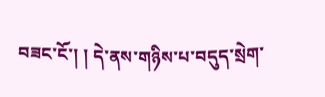བཟང་ངོ་། ། དེ་ནས་གཉིས་པ་བདུད་སྲེག་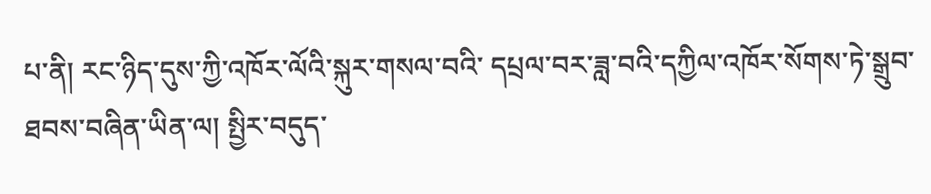པ་ནི། རང་ཉིད་དུས་ཀྱི་འཁོར་ལོའི་སྐུར་གསལ་བའི་ དཔྲལ་བར་ཟླ་བའི་དཀྱིལ་འཁོར་སོགས་ཏེ་སྒྲུབ་ཐབས་བཞིན་ཡིན་ལ། སྤྱིར་བདུད་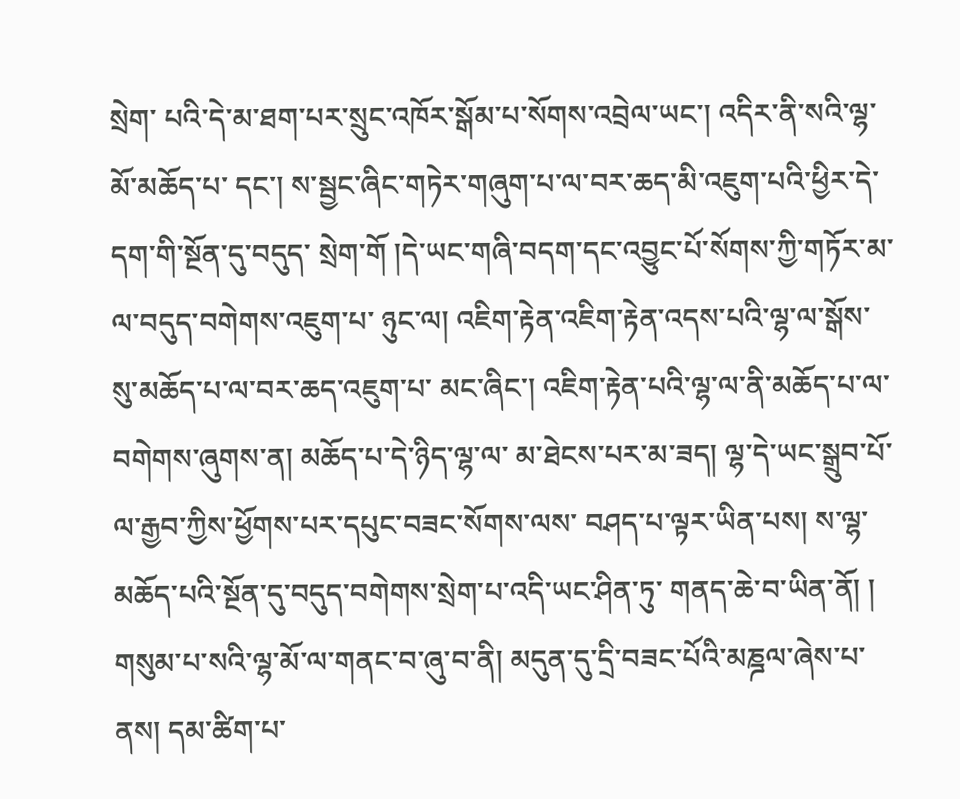སྲེག་ པའི་དེ་མ་ཐག་པར་སྲུང་འཁོར་སྒོམ་པ་སོགས་འབྲེལ་ཡང་། འདིར་ནི་སའི་ལྷ་མོ་མཆོད་པ་ དང་། ས་སྦྱང་ཞིང་གཏེར་གཞུག་པ་ལ་བར་ཆད་མི་འཇུག་པའི་ཕྱིར་དེ་དག་གི་སྔོན་དུ་བདུད་ སྲེག་གོ །དེ་ཡང་གཞི་བདག་དང་འབྱུང་པོ་སོགས་ཀྱི་གཏོར་མ་ལ་བདུད་བགེགས་འཇུག་པ་ ཉུང་ལ། འཇིག་རྟེན་འཇིག་རྟེན་འདས་པའི་ལྷ་ལ་སྒོས་སུ་མཆོད་པ་ལ་བར་ཆད་འཇུག་པ་ མང་ཞིང་། འཇིག་རྟེན་པའི་ལྷ་ལ་ནི་མཆོད་པ་ལ་བགེགས་ཞུགས་ན། མཆོད་པ་དེ་ཉིད་ལྷ་ལ་ མ་ཐེངས་པར་མ་ཟད། ལྷ་དེ་ཡང་སྒྲུབ་པོ་ལ་རྒྱབ་ཀྱིས་ཕྱོགས་པར་དཔུང་བཟང་སོགས་ལས་ བཤད་པ་ལྟར་ཡིན་པས། ས་ལྷ་མཆོད་པའི་སྔོན་དུ་བདུད་བགེགས་སྲེག་པ་འདི་ཡང་ཤིན་ཏུ་ གནད་ཆེ་བ་ཡིན་ནོ། ། གསུམ་པ་སའི་ལྷ་མོ་ལ་གནང་བ་ཞུ་བ་ནི། མདུན་དུ་དྲི་བཟང་པོའི་མཎྜལ་ཞེས་པ་ནས། དམ་ཚིག་པ་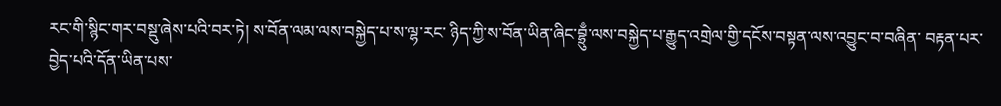རང་གི་སྙིང་གར་བསྡུ་ཞེས་པའི་བར་ཏེ། ས་བོན་ལམ་ལས་བསྐྱེད་པ་ས་ལྷ་རང་ ཉིད་ཀྱི་ས་བོན་ཡིན་ཞིང་བྷྲུྃ་ལས་བསྐྱེད་པ་རྒྱུད་འགྲེལ་གྱི་དངོས་བསྟན་ལས་འབྱུང་བ་བཞིན་ བརྟན་པར་བྱེད་པའི་དོན་ཡིན་པས་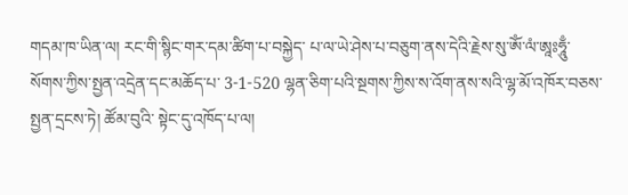གདམ་ཁ་ཡིན་ལ། རང་གི་སྙིང་གར་དམ་ཚིག་པ་བསྐྱེད་ པ་ལ་ཡེ་ཤེས་པ་བཅུག་ནས་དེའི་རྗེས་སུ་ༀ་ལཾ་ཨཱཿཧཱུྃ་སོགས་ཀྱིས་སྤྱན་འདྲེན་དང་མཆོད་པ་ 3-1-520 ལྷན་ཅིག་པའི་སྔགས་ཀྱིས་ས་འོག་ནས་སའི་ལྷ་མོ་འཁོར་བཅས་སྤྱན་དྲངས་ཏེ། ཚོམ་བུའི་ སྟེང་དུ་འཁོད་པ་ལ།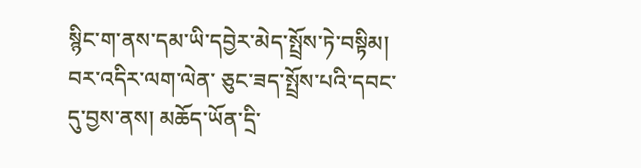སྙིང་ག་ནས་དམ་ཡི་དབྱེར་མེད་སྤྲོས་ཏེ་བསྟིམ། བར་འདིར་ལག་ལེན་ ཅུང་ཟད་སྤྲོས་པའི་དབང་དུ་བྱས་ནས། མཆོད་ཡོན་དྲི་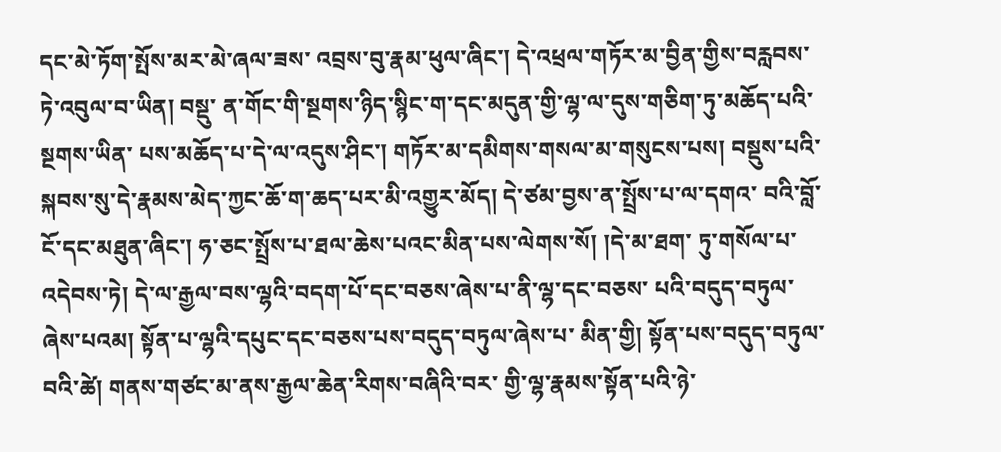དང་མེ་ཏོག་སྤོས་མར་མེ་ཞལ་ཟས་ འབྲས་བུ་རྣམ་ཕུལ་ཞིང་། དེ་འཕྲལ་གཏོར་མ་བྱིན་གྱིས་བརླབས་ཏེ་འབུལ་བ་ཡིན། བསྡུ་ ན་གོང་གི་སྔགས་ཉིད་སྙིང་ག་དང་མདུན་གྱི་ལྷ་ལ་དུས་གཅིག་ཏུ་མཆོད་པའི་སྔགས་ཡིན་ པས་མཆོད་པ་དེ་ལ་འདུས་ཤིང་། གཏོར་མ་དམིགས་གསལ་མ་གསུངས་པས། བསྡུས་པའི་ སྐབས་སུ་དེ་རྣམས་མེད་ཀྱང་ཆོ་ག་ཆད་པར་མི་འགྱུར་མོད། དེ་ཙམ་བྱས་ན་སྤྲོས་པ་ལ་དགའ་ བའི་བློ་ངོ་དང་མཐུན་ཞིང་། ཧ་ཅང་སྤྲོས་པ་ཐལ་ཆེས་པའང་མིན་པས་ལེགས་སོ། །དེ་མ་ཐག་ ཏུ་གསོལ་པ་འདེབས་ཏེ། དེ་ལ་རྒྱལ་བས་ལྷའི་བདག་པོ་དང་བཅས་ཞེས་པ་ནི་ལྷ་དང་བཅས་ པའི་བདུད་བཏུལ་ཞེས་པའམ། སྟོན་པ་ལྷའི་དཔུང་དང་བཅས་པས་བདུད་བཏུལ་ཞེས་པ་ མིན་གྱི། སྟོན་པས་བདུད་བཏུལ་བའི་ཚེ། གནས་གཙང་མ་ནས་རྒྱལ་ཆེན་རིགས་བཞིའི་བར་ གྱི་ལྷ་རྣམས་སྟོན་པའི་ཉེ་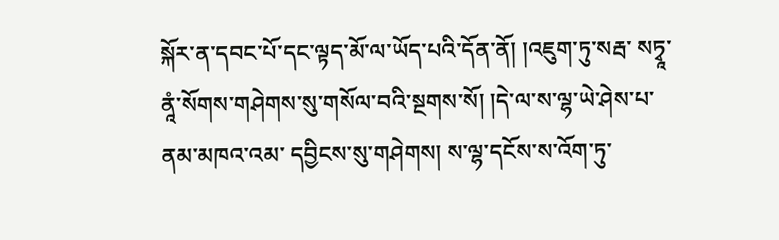སྐོར་ན་དབང་པོ་དང་ལྟད་མོ་ལ་ཡོད་པའི་དོན་ནོ། །འཇུག་ཏུ་སརྦ་ སཏྭཱ་ནཱཾ་སོགས་གཤེགས་སུ་གསོལ་བའི་སྔགས་སོ། །དེ་ལ་ས་ལྷ་ཡེ་ཤེས་པ་ནམ་མཁའ་འམ་ དབྱིངས་སུ་གཤེགས། ས་ལྷ་དངོས་ས་འོག་ཏུ་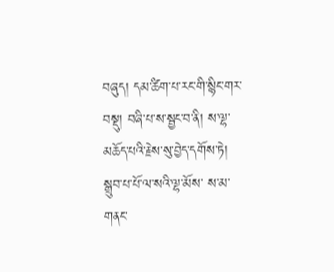བཞུད། དམ་ཚིག་པ་རང་གི་སྙིང་གར་བསྡུ། བཞི་པ་ས་སྦྱང་བ་ནི། ས་ལྷ་མཆོད་པའི་རྗེས་སུ་བྱེད་དགོས་ཏེ། སྒྲུབ་པ་པོ་ལ་སའི་ལྷ་མོས་ ས་མ་གནང་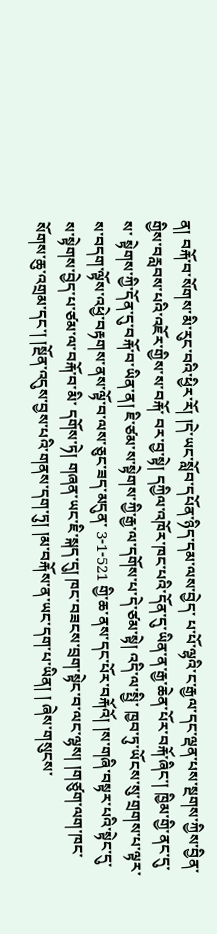ན། བརྐོ་བ་སོགས་མི་རུང་བའི་ཕྱིར་རོ། །དེ་ཡང་སློབ་དཔོན་ཉིད་དམ་ལས་བྱེད་ པ་པོ་ལྷའི་ང་རྒྱལ་དང་ལྡན་པས་སྔགས་ཀྱིས་བྱིན་གྱིས་བརླབས་པའི་འཇོར་གྱིས་ས་བརྐོ་ བར་བྱ་སྟེ། དཀྱིལ་འཁོར་ཁང་པའི་དོན་དུ་ཡིན་ན་རྒྱ་ཆེན་པོར་བརྐོ་ཞིང་། ཁྱིམ་གྱི་ནང་དུ་ས་ སྟེགས་ཀྱི་དོན་དུ་བརྐོ་བ་ཡིན་ན། ཇི་ཙམ་ས་སྟེགས་ཀྱི་རྒྱ་ལ་དགོས་པ་དེ་ཙམ་སྟེ། འདི་ལ་སྤྱི་ ཁྱབ་ཏུ་ཡོངས་སུ་གྲགས་པ་ལྟར་ས་བདག་ལྟོས་འཕྱེ་བརྟགས་ནས་ལྟོ་བ་ལས་ཅུང་ཟད་མདུན་ 3-1-521 གྱི་ཆ་ནས་དང་པོར་བརྐོའོ། །ས་གཞི་བསྟར་པའི་སྟེང་དུ་ས་སྟེགས་བྱེད་པ་ཙམ་ལ་བརྐོ་བ་མི་ དགོས་ཏེ། གཞན་ཡང་ཇི་སྐད་དུ། ཁང་བཟངས་བྲག་སྟེང་བ་ལང་ལྷས། །གཙུག་ལག་ཁང་ སོགས་ཆུ་འགྲམ་དང་། །སྔོན་འདུས་བྱས་པའི་གནས་དག་ཏུ། །མ་བརྐོས་ན་ཡང་དག་པ་ཡིན། ། ཞེས་གསུངས་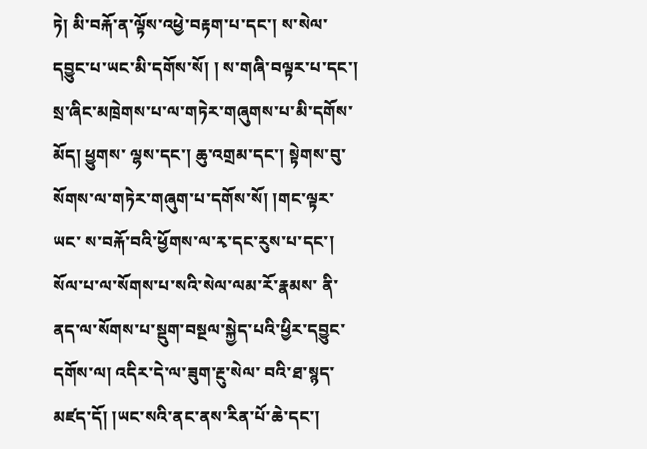ཏེ། མི་བརྐོ་ན་ལྟོས་འཕྱེ་བརྟག་པ་དང་། ས་སེལ་དབྱུང་པ་ཡང་མི་དགོས་སོ། ། ས་གཞི་བལྟར་པ་དང་། སྲ་ཞིང་མཁྲེགས་པ་ལ་གཏེར་གཞུགས་པ་མི་དགོས་མོད། ཕྱུགས་ ལྷས་དང་། ཆུ་འགྲམ་དང་། སྟེགས་བུ་སོགས་ལ་གཏེར་གཞུག་པ་དགོས་སོ། །གང་ལྟར་ཡང་ ས་བརྐོ་བའི་ཕྱོགས་ལ་རྭ་དང་རུས་པ་དང་། སོལ་པ་ལ་སོགས་པ་སའི་སེལ་ལམ་རོ་རྣམས་ ནི་ནད་ལ་སོགས་པ་སྡུག་བསྔལ་སྐྱེད་པའི་ཕྱིར་དབྱུང་དགོས་ལ། འདིར་དེ་ལ་ཟུག་རྔུ་སེལ་ བའི་ཐ་སྙད་མཛད་དོ། །ཡང་སའི་ནང་ནས་རིན་པོ་ཆེ་དང་།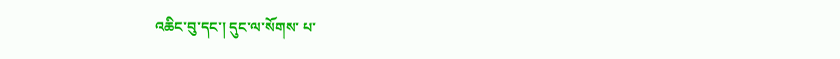འཆིང་བུ་དང་། དུང་ལ་སོགས་ པ་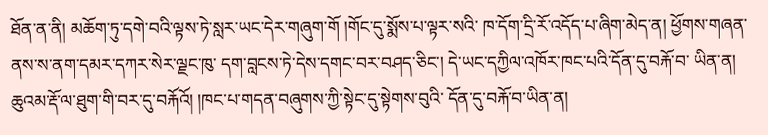ཐོན་ན་ནི། མཆོག་ཏུ་དགེ་བའི་ལྟས་ཏེ་སླར་ཡང་དེར་གཞུག་གོ །གོང་དུ་སྨོས་པ་ལྟར་སའི་ ཁ་དོག་དྲི་རོ་འདོད་པ་ཞིག་མེད་ན། ཕྱོགས་གཞན་ནས་ས་ནག་དམར་དཀར་སེར་ལྗང་ཁུ་ དག་བླངས་ཏེ་དེས་དགང་བར་བཤད་ཅིང་། དེ་ཡང་དཀྱིལ་འཁོར་ཁང་པའི་དོན་དུ་བརྐོ་བ་ ཡིན་ན། ཆུའམ་རྡོ་ལ་ཐུག་གི་བར་དུ་བརྐོའོ། །ཁང་པ་གདན་བཞུགས་ཀྱི་སྟེང་དུ་སྟེགས་བུའི་ དོན་དུ་བརྐོ་བ་ཡིན་ན།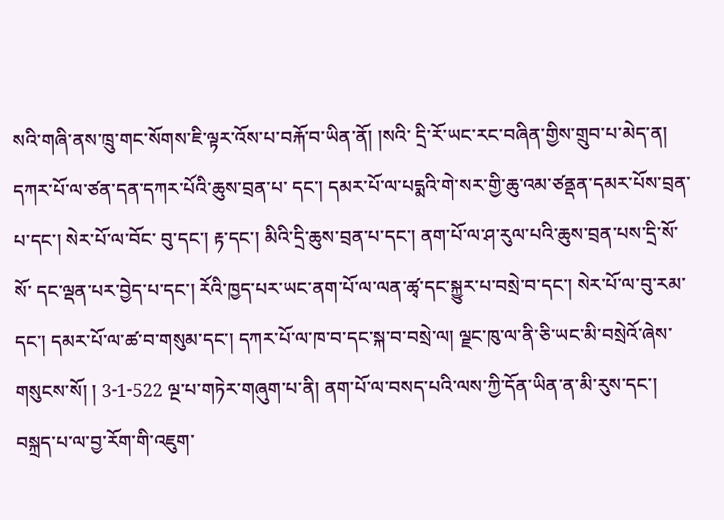སའི་གཞི་ནས་ཁྲུ་གང་སོགས་ཇི་ལྟར་འོས་པ་བརྐོ་བ་ཡིན་ནོ། །སའི་ དྲི་རོ་ཡང་རང་བཞིན་གྱིས་གྲུབ་པ་མེད་ན། དཀར་པོ་ལ་ཙན་དན་དཀར་པོའི་ཆུས་བྲན་པ་ དང་། དམར་པོ་ལ་པདྨའི་གེ་སར་གྱི་ཆུ་འམ་ཙནྡན་དམར་པོས་བྲན་པ་དང་། སེར་པོ་ལ་བོང་ བུ་དང་། རྟ་དང་། མིའི་དྲི་ཆུས་བྲན་པ་དང་། ནག་པོ་ལ་ཤ་རུལ་པའི་ཆུས་བྲན་པས་དྲི་སོ་སོ་ དང་ལྡན་པར་བྱེད་པ་དང་། རོའི་ཁྱད་པར་ཡང་ནག་པོ་ལ་ལན་ཚྭ་དང་སྐྱུར་པ་བསྲེ་བ་དང་། སེར་པོ་ལ་བུ་རམ་དང་། དམར་པོ་ལ་ཚ་བ་གསུམ་དང་། དཀར་པོ་ལ་ཁ་བ་དང་སྐ་བ་བསྲེ་ལ། ལྗང་ཁུ་ལ་ནི་ཅི་ཡང་མི་བསྲེའོ་ཞེས་གསུངས་སོ། ། 3-1-522 ལྔ་པ་གཏེར་གཞུག་པ་ནི། ནག་པོ་ལ་བསད་པའི་ལས་ཀྱི་དོན་ཡིན་ན་མི་རུས་དང་། བསྐྲད་པ་ལ་བྱ་རོག་གི་འཇུག་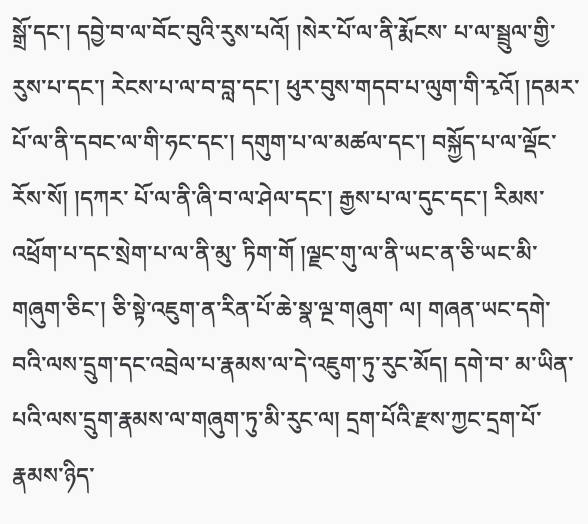སྒྲོ་དང་། དབྱེ་བ་ལ་བོང་བུའི་རུས་པའོ། །སེར་པོ་ལ་ནི་རྨོངས་ པ་ལ་སྦྲུལ་གྱི་རུས་པ་དང་། རེངས་པ་ལ་བ་བླ་དང་། ཕུར་བུས་གདབ་པ་ལུག་གི་རྭའོ། །དམར་ པོ་ལ་ནི་དབང་ལ་གི་ཧང་དང་། དགུག་པ་ལ་མཚལ་དང་། བསྐྱོད་པ་ལ་ལྡོང་རོས་སོ། །དཀར་ པོ་ལ་ནི་ཞི་བ་ལ་ཤེལ་དང་། རྒྱས་པ་ལ་དུང་དང་། རིམས་འཕྲོག་པ་དང་སྲེག་པ་ལ་ནི་མུ་ ཏིག་གོ །ལྗང་གུ་ལ་ནི་ཡང་ན་ཅི་ཡང་མི་གཞུག་ཅིང་། ཅི་སྟེ་འཇུག་ན་རིན་པོ་ཆེ་སྣ་ལྔ་གཞུག་ ལ། གཞན་ཡང་དགེ་བའི་ལས་དྲུག་དང་འབྲེལ་པ་རྣམས་ལ་དེ་འཇུག་ཏུ་རུང་མོད། དགེ་བ་ མ་ཡིན་པའི་ལས་དྲུག་རྣམས་ལ་གཞུག་ཏུ་མི་རུང་ལ། དྲག་པོའི་རྫས་ཀྱང་དྲག་པོ་རྣམས་ཉིད་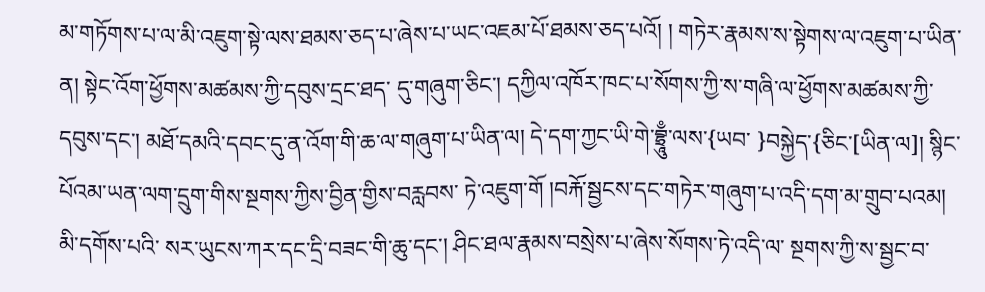མ་གཏོགས་པ་ལ་མི་འཇུག་སྟེ་ལས་ཐམས་ཅད་པ་ཞེས་པ་ཡང་འཇམ་པོ་ཐམས་ཅད་པའོ། ། གཏེར་རྣམས་ས་སྟེགས་ལ་འཇུག་པ་ཡིན་ན། སྟེང་འོག་ཕྱོགས་མཚམས་ཀྱི་དབུས་དྲང་ཐད་ དུ་གཞུག་ཅིང་། དཀྱིལ་འཁོར་ཁང་པ་སོགས་ཀྱི་ས་གཞི་ལ་ཕྱོགས་མཚམས་ཀྱི་དབུས་དང་། མཐོ་དམའི་དབང་དུ་ན་འོག་གི་ཆ་ལ་གཞུག་པ་ཡིན་ལ། དེ་དག་ཀྱང་ཡི་གེ་བྷྲཱུྃ་ལས་{ཡབ་ }བསྐྱེད་{ཅིང་[ཡིན་ལ]། སྙིང་པོའམ་ཡན་ལག་དྲུག་གིས་སྔགས་ཀྱིས་བྱིན་གྱིས་བརླབས་ ཏེ་འཇུག་གོ །བརྐོ་སྦྱངས་དང་གཏེར་གཞུག་པ་འདི་དག་མ་གྲུབ་པའམ། མི་དགོས་པའི་ སར་ཡུངས་ཀར་དང་དྲི་བཟང་གི་ཆུ་དང་། ཤིང་ཐལ་རྣམས་བསྲེས་པ་ཞེས་སོགས་ཏེ་འདི་ལ་ སྔགས་ཀྱི་ས་སྦྱང་བ་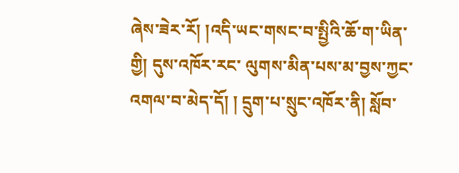ཞེས་ཟེར་རོ། །འདི་ཡང་གསང་བ་སྤྱིའི་ཆོ་ག་ཡིན་གྱི། དུས་འཁོར་རང་ ལུགས་མིན་པས་མ་བྱས་ཀྱང་འགལ་བ་མེད་དོ། ། དྲུག་པ་སྲུང་འཁོར་ནི། སློབ་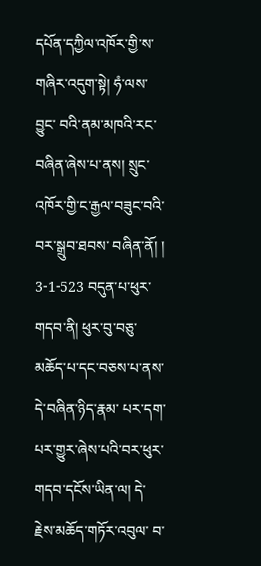དཔོན་དཀྱིལ་འཁོར་གྱི་ས་གཞིར་འདུག་སྟེ། ཧཾ་ལས་བྱུང་ བའི་ནམ་མཁའི་རང་བཞིན་ཞེས་པ་ནས། སྲུང་འཁོར་གྱི་ང་རྒྱལ་བཟུང་བའི་བར་སྒྲུབ་ཐབས་ བཞིན་ནོ། ། 3-1-523 བདུན་པ་ཕུར་གདབ་ནི། ཕུར་བུ་བཅུ་མཆོད་པ་དང་བཅས་པ་ནས་དེ་བཞིན་ཉིད་རྣམ་ པར་དག་པར་གྱུར་ཞེས་པའི་བར་ཕུར་གདབ་དངོས་ཡིན་ལ། དེ་རྗེས་མཆོད་གཏོར་འབུལ་ བ་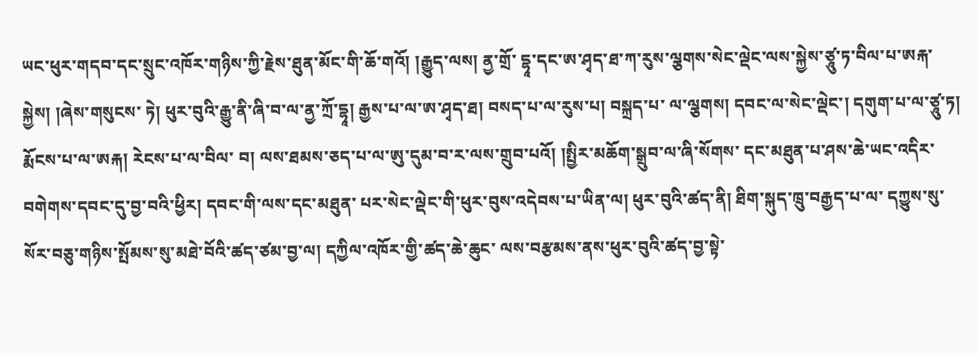ཡང་ཕུར་གདབ་དང་སྲུང་འཁོར་གཉིས་ཀྱི་རྗེས་ཐུན་མོང་གི་ཆོ་གའོ། །རྒྱུད་ལས། ནྱ་གྲོ་ དྷཱ་དང་ཨ་ཤྭད་ཐ་ཀ་རུས་ལྕགས་སེང་ལྡེང་ལས་སྐྱེས་ཙཱུ་ཏ་བིལ་པ་ཨརྐ་སྐྱེས། །ཞེས་གསུངས་ ཏེ། ཕུར་བུའི་རྒྱུ་ནི་ཞི་བ་ལ་ནྱ་ཀྲོ་དྷཱ། རྒྱས་པ་ལ་ཨ་ཤྭད་ཐ། བསད་པ་ལ་རུས་པ། བསྐྲད་པ་ ལ་ལྕགས། དབང་ལ་སེང་ལྡེང་། དགུག་པ་ལ་ཙཱུ་ཏ། རྨོངས་པ་ལ་ཨརྐ། རེངས་པ་ལ་བིལ་ བ། ལས་ཐམས་ཅད་པ་ལ་ཨུ་དུམ་བ་ར་ལས་གྲུབ་པའོ། །སྤྱིར་མཆོག་སྒྲུབ་ལ་ཞི་སོགས་ དང་མཐུན་པ་ཤས་ཆེ་ཡང་འདིར་བགེགས་དབང་དུ་བྱ་བའི་ཕྱིར། དབང་གི་ལས་དང་མཐུན་ པར་སེང་ལྡེང་གི་ཕུར་བུས་འདེབས་པ་ཡིན་ལ། ཕུར་བུའི་ཚད་ནི། ཐིག་སྐུད་ཁྲུ་བརྒྱད་པ་ལ་ དཀྱུས་སུ་སོར་བཅུ་གཉིས་སྤོམས་སུ་མཐེ་བོའི་ཚད་ཙམ་བྱ་ལ། དཀྱིལ་འཁོར་གྱི་ཚད་ཆེ་ཆུང་ ལས་བརྩམས་ནས་ཕུར་བུའི་ཚད་བྱ་སྟེ་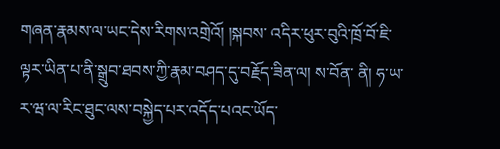གཞན་རྣམས་ལ་ཡང་དེས་རིགས་འགྲེའོ། །སྐབས་ འདིར་ཕུར་བུའི་ཁྲོ་བོ་ཇི་ལྟར་ཡིན་པ་ནི་སྒྲུབ་ཐབས་ཀྱི་རྣམ་བཤད་དུ་བརྗོད་ཟིན་ལ། ས་བོན་ ནི། ཧ་ཡ་ར་ཝ་ལ་རིང་ཐུང་ལས་བསྐྱེད་པར་འདོད་པའང་ཡོད་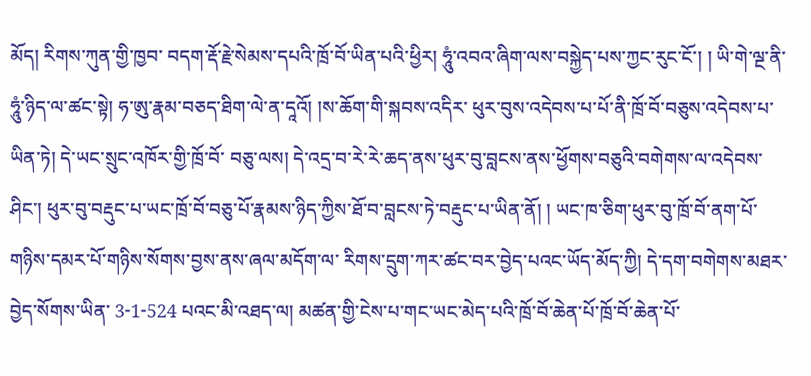མོད། རིགས་ཀུན་གྱི་ཁྱབ་ བདག་རྡོ་རྗེ་སེམས་དཔའི་ཁྲོ་བོ་ཡིན་པའི་ཕྱིར། ཧཱུཾ་འབའ་ཞིག་ལས་བསྐྱེད་པས་ཀྱང་རུང་ངོ་། ། ཡི་གེ་ལྔ་ནི་ཧཱུཾ་ཉིད་ལ་ཚང་སྟེ། ཧ་ཨུ་རྣམ་བཅད་ཐིག་ལེ་ན་དཱའོ། །ས་ཆོག་གི་སྐབས་འདིར་ ཕུར་བུས་འདེབས་པ་པོ་ནི་ཁྲོ་བོ་བཅུས་འདེབས་པ་ཡིན་ཏེ། དེ་ཡང་སྲུང་འཁོར་གྱི་ཁྲོ་བོ་ བཅུ་ལས། དེ་འདྲ་བ་རེ་རེ་ཆད་ནས་ཕུར་བུ་བླངས་ནས་ཕྱོགས་བཅུའི་བགེགས་ལ་འདེབས་ ཤིང་། ཕུར་བུ་བརྡུང་པ་ཡང་ཁྲོ་བོ་བཅུ་པོ་རྣམས་ཉིད་ཀྱིས་ཐོ་བ་བླངས་ཏེ་བརྡུང་པ་ཡིན་ནོ། ། ཡང་ཁ་ཅིག་ཕུར་བུ་ཁྲོ་བོ་ནག་པོ་གཉིས་དམར་པོ་གཉིས་སོགས་བྱས་ནས་ཞལ་མདོག་ལ་ རིགས་དྲུག་ཀར་ཚང་བར་བྱེད་པའང་ཡོད་མོད་ཀྱི། དེ་དག་བགེགས་མཐར་བྱེད་སོགས་ཡིན་ 3-1-524 པའང་མི་འཐད་ལ། མཚན་གྱི་ངེས་པ་གང་ཡང་མེད་པའི་ཁྲོ་བོ་ཆེན་པོ་ཁྲོ་བོ་ཆེན་པོ་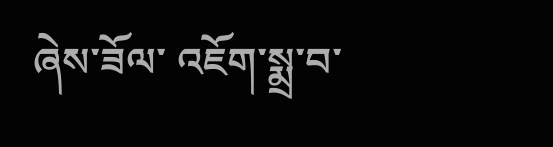ཞེས་ཟོལ་ འཇོག་སྨྲ་བ་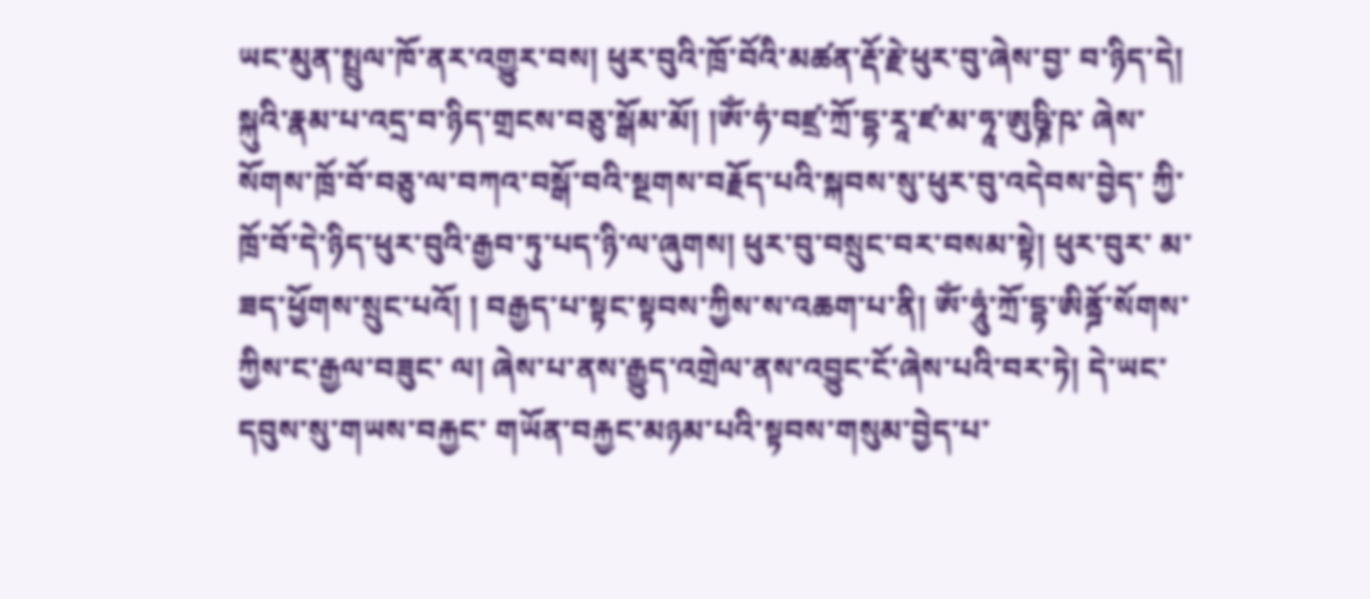ཡང་མུན་སྤྲུལ་ཁོ་ནར་འགྱུར་བས། ཕུར་བུའི་ཁྲོ་བོའི་མཚན་རྡོ་རྗེ་ཕུར་བུ་ཞེས་བྱ་ བ་ཉིད་དེ། སྐུའི་རྣམ་པ་འདྲ་བ་ཉིད་གྲངས་བཅུ་སྒོམ་མོ། །ༀ་ཧཾ་བཛྲ་ཀྲོ་དྷ་རཱ་ཛ་མ་ཧཱ་ཨུཥྞི་ཥ་ ཞེས་སོགས་ཁྲོ་བོ་བཅུ་ལ་བཀའ་བསྒོ་བའི་སྔགས་བརྗོད་པའི་སྐབས་སུ་ཕུར་བུ་འདེབས་བྱེད་ ཀྱི་ཁྲོ་བོ་དེ་ཉིད་ཕུར་བུའི་རྒྱབ་ཏུ་པད་ཉི་ལ་ཞུགས། ཕུར་བུ་བསྲུང་བར་བསམ་སྟེ། ཕུར་བུར་ མ་ཟད་ཕྱོགས་སྲུང་པའོ། ། བརྒྱད་པ་སྟང་སྟབས་ཀྱིས་ས་འཆག་པ་ནི། ༀ་ཧཱུཾ་ཀྲོ་དྷ་ཨིནྜོ་སོགས་ཀྱིས་ང་རྒྱལ་བཟུང་ ལ། ཞེས་པ་ནས་རྒྱུད་འགྲེལ་ནས་འབྱུང་ངོ་ཞེས་པའི་བར་ཏེ། དེ་ཡང་དབུས་སུ་གཡས་བརྐྱང་ གཡོན་བརྐྱང་མཉམ་པའི་སྟབས་གསུམ་བྱེད་པ་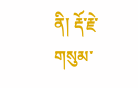ནི། རྡོ་རྗེ་གསུམ་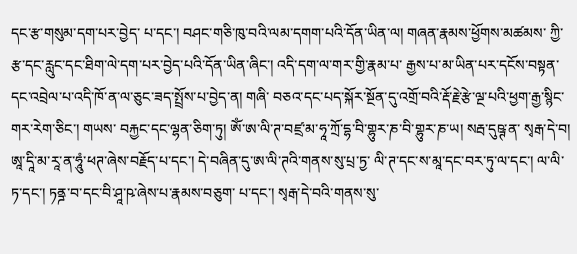དང་རྩ་གསུམ་དག་པར་བྱེད་ པ་དང་། བཤང་གཅི་ཁུ་བའི་ལམ་དགག་པའི་དོན་ཡིན་ལ། གཞན་རྣམས་ཕྱོགས་མཚམས་ ཀྱི་རྩ་དང་རླུང་དང་ཐིག་ལེ་དག་པར་བྱེད་པའི་དོན་ཡིན་ཞིང་། འདི་དག་ལ་གར་གྱི་རྣམ་པ་ རྒྱས་པ་མ་ཡིན་པར་དངོས་བསྟན་དང་འབྲེལ་པ་འདི་ཁོ་ན་ལ་ཅུང་ཟད་སྤྲོས་པ་བྱེད་ན། གཞི་ བཅའ་དང་པད་སྐོར་སྔོན་དུ་འགྲོ་བའི་རྡོ་རྗེ་རྩེ་ལྔ་པའི་ཕྱག་རྒྱ་སྙིང་གར་རེག་ཅིང་། གཡས་ བརྐྱང་དང་ལྷན་ཅིག་ཏུ། ༀ་ཨ་ལི་ཊ་བཛྲ་མ་ཧཱ་ཀྲོ་དྷ་བི་གྷུར་ཎ་བི་གྷུར་ཎ་ཡ། སརྦ་དུཥྚ་ན་ སྭརྒ་དེ་བ། ཨཱ་དཱི་མ་རཱ་ན་ཧཱུཾ་ཕཊ་ཞེས་བརྗོད་པ་དང་། དེ་བཞིན་དུ་ཨ་ལི་ཊའི་གནས་སུ་པྲ་ཏྱ་ ལི་ཊ་དང་ས་མཱ་དང་བར་ཏུ་ལ་དང་། ལ་ལི་ཏ་དང་། ཏནྜ་བ་དང་བི་ཤཱ་ཥ་ཞེས་པ་རྣམས་བཅུག་ པ་དང་། སྭརྒ་དེ་བའི་གནས་སུ་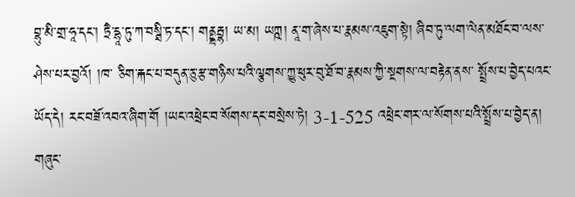བྷུ་མི་གྲ་ཧཱ་དང་། ཏྲཻ་དྷཱ་ཏུ་ཀ་བསྠི་ཏ་དང་། གནྡྷརྦྷ། ཡ་མ། ཡཀྵ། ནཱ་ག་ཞེས་པ་རྣམས་འཇུག་སྟེ། ཞིབ་ཏུ་ལག་ལེན་མཐོང་བ་ལས་ཤེས་པར་བྱའོ། །ཁ་ ཅིག་རྐང་པ་བདུན་ཅུ་རྩ་གཉིས་པའི་ལྕགས་ཀྱུ་ཕུར་བུ་ཐོ་བ་རྣམས་ཀྱི་སྔགས་ལ་བརྟེན་ནས་ སྤྲོས་པ་བྱེད་པའང་ཡོད་དེ། རང་བཟོ་འབའ་ཞིག་གོ །ཡང་འཕྲེང་བ་སོགས་དང་བསྲེས་ཏེ། 3-1-525 འཕྲེང་གར་ལ་སོགས་པའི་སྤྲོས་པ་བྱེད་ན། གཞུང་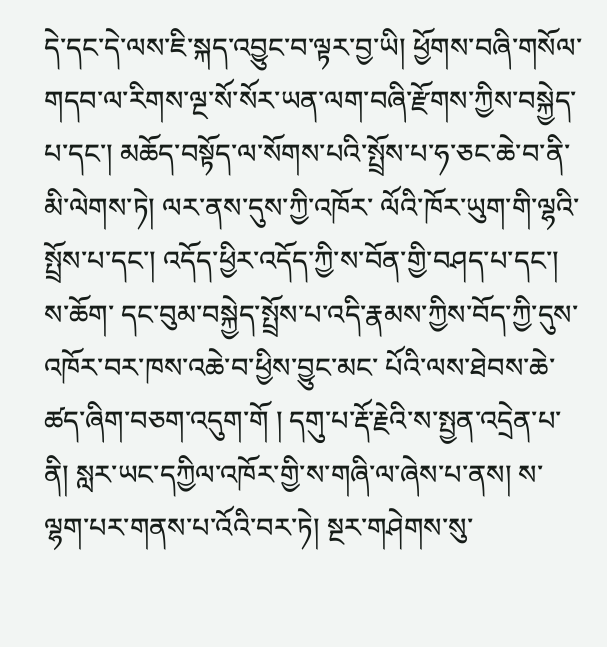དེ་དང་དེ་ལས་ཇི་སྐད་འབྱུང་བ་ལྟར་བྱ་ཡི། ཕྱོགས་བཞི་གསོལ་གདབ་ལ་རིགས་ལྔ་སོ་སོར་ཡན་ལག་བཞི་རྫོགས་ཀྱིས་བསྐྱེད་པ་དང་། མཆོད་བསྟོད་ལ་སོགས་པའི་སྤྲོས་པ་ཧ་ཅང་ཆེ་བ་ནི་མི་ལེགས་ཏེ། ལར་ནས་དུས་ཀྱི་འཁོར་ ལོའི་ཁོར་ཡུག་གི་ལྷའི་སྤྲོས་པ་དང་། འདོད་ཕྱིར་འདོད་ཀྱི་ས་བོན་གྱི་བཤད་པ་དང་། ས་ཆོག་ དང་བུམ་བསྐྱེད་སྤྲོས་པ་འདི་རྣམས་ཀྱིས་བོད་ཀྱི་དུས་འཁོར་བར་ཁས་འཆེ་བ་ཕྱིས་བྱུང་མང་ པོའི་ལས་ཐེབས་ཆེ་ཚད་ཞིག་བཅག་འདུག་གོ ། དགུ་པ་རྡོ་རྗེའི་ས་སྤྱན་འདྲེན་པ་ནི། སླར་ཡང་དཀྱིལ་འཁོར་གྱི་ས་གཞི་ལ་ཞེས་པ་ནས། ས་ལྷག་པར་གནས་པ་འོའི་བར་ཏེ། སྔར་གཤེགས་སུ་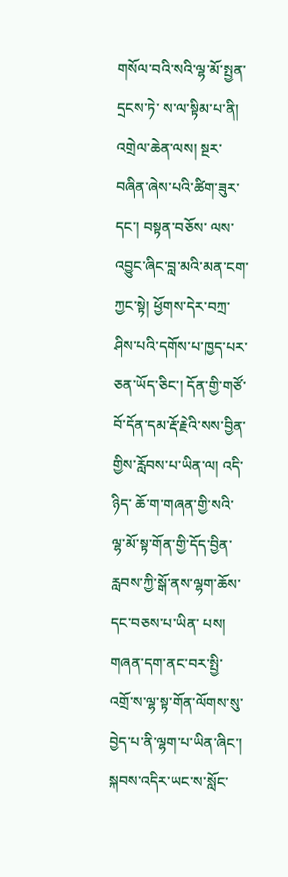གསོལ་བའི་སའི་ལྷ་མོ་སྤྱན་དྲངས་ཏེ་ ས་ལ་སྟིམ་པ་ནི། འགྲེལ་ཆེན་ལས། སྔར་བཞིན་ཞེས་པའི་ཚིག་ཟུར་དང་། བསྟན་བཅོས་ ལས་འབྱུང་ཞིང་བླ་མའི་མན་ངག་ཀྱང་སྟེ། ཕྱོགས་དེར་བཀྲ་ཤིས་པའི་དགོས་པ་ཁྱད་པར་ ཅན་ཡོད་ཅིང་། དོན་གྱི་གཙོ་བོ་དོན་དམ་རྡོ་རྗེའི་སས་བྱིན་གྱིས་རློབས་པ་ཡིན་ལ། འདི་ཉིད་ ཆོ་ག་གཞན་གྱི་སའི་ལྷ་མོ་སྟ་གོན་གྱི་དོད་བྱིན་རླབས་ཀྱི་སྒོ་ནས་ལྷག་ཆོས་དང་བཅས་པ་ཡིན་ པས། གཞན་དག་ནང་བར་སྤྱི་འགྲོ་ས་ལྷ་སྟ་གོན་ལོགས་སུ་བྱེད་པ་ནི་ལྷག་པ་ཡིན་ཞིང་། སྐབས་འདིར་ཡང་ས་སློང་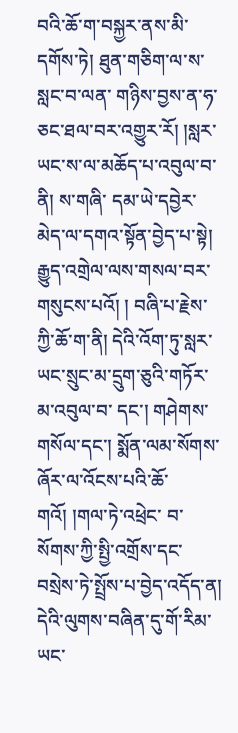བའི་ཆོ་ག་བསྐྱར་ནས་མི་དགོས་ཏེ། ཐུན་གཅིག་ལ་ས་སླང་བ་ལན་ གཉིས་བྱས་ན་ཧ་ཅང་ཐལ་བར་འགྱུར་རོ། །སླར་ཡང་ས་ལ་མཆོད་པ་འབུལ་བ་ནི། ས་གཞི་ དམ་ཡེ་དབྱེར་མེད་ལ་དགའ་སྟོན་བྱེད་པ་སྟེ། རྒྱུད་འགྲེལ་ལས་གསལ་བར་གསུངས་པའོ། ། བཞི་པ་རྗེས་ཀྱི་ཆོ་ག་ནི། དེའི་འོག་ཏུ་སླར་ཡང་སྲུང་མ་དྲུག་ཅུའི་གཏོར་མ་འབུལ་བ་ དང་། གཤེགས་གསོལ་དང་། སྨོན་ལམ་སོགས་ཞོར་ལ་འོངས་པའི་ཆོ་གའོ། །གལ་ཏེ་འཕྲེང་ བ་སོགས་ཀྱི་སྤྱི་འགྲོས་དང་བསྲེས་ཏེ་སྤྲོས་པ་བྱེད་འདོད་ན། དེའི་ལུགས་བཞིན་དུ་གོ་རིམ་ ཡང་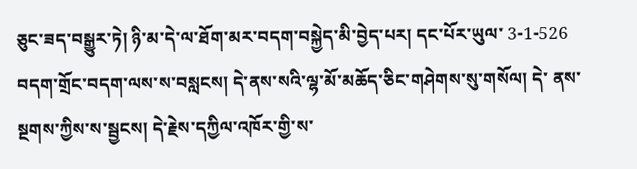ཅུང་ཟད་བསྒྱུར་ཏེ། ཉི་མ་དེ་ལ་ཐོག་མར་བདག་བསྐྱེད་མི་བྱེད་པར། དང་པོར་ཡུལ་ 3-1-526 བདག་གྲོང་བདག་ལས་ས་བསླངས། དེ་ནས་སའི་ལྷ་མོ་མཆོད་ཅིང་གཤེགས་སུ་གསོལ། དེ་ ནས་སྔགས་ཀྱིས་ས་སྦྱངས། དེ་རྗེས་དཀྱིལ་འཁོར་གྱི་ས་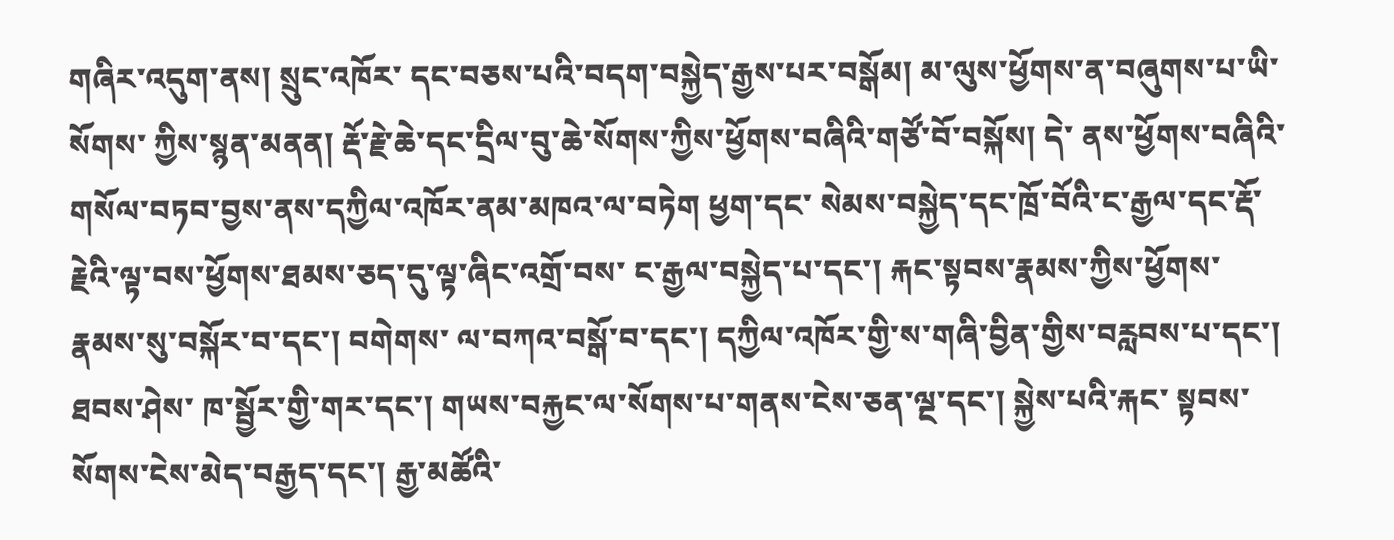གཞིར་འདུག་ནས། སྲུང་འཁོར་ དང་བཅས་པའི་བདག་བསྐྱེད་རྒྱས་པར་བསྒོམ། མ་ལུས་ཕྱོགས་ན་བཞུགས་པ་ཡི་སོགས་ ཀྱིས་སྙན་མནན། རྡོ་རྗེ་ཆེ་དང་དྲིལ་བུ་ཆེ་སོགས་ཀྱིས་ཕྱོགས་བཞིའི་གཙོ་བོ་བསྐོས། དེ་ ནས་ཕྱོགས་བཞིའི་གསོལ་བཏབ་བྱས་ནས་དཀྱིལ་འཁོར་ནམ་མཁའ་ལ་བཏེག ཕྱག་དང་ སེམས་བསྐྱེད་དང་ཁྲོ་བོའི་ང་རྒྱལ་དང་རྡོ་རྗེའི་ལྟ་བས་ཕྱོགས་ཐམས་ཅད་དུ་ལྟ་ཞིང་འགྲོ་བས་ ང་རྒྱལ་བསྐྱེད་པ་དང་། རྐང་སྟབས་རྣམས་ཀྱིས་ཕྱོགས་རྣམས་སུ་བསྐོར་བ་དང་། བགེགས་ ལ་བཀའ་བསྒོ་བ་དང་། དཀྱིལ་འཁོར་གྱི་ས་གཞི་བྱིན་གྱིས་བརླབས་པ་དང་། ཐབས་ཤེས་ ཁ་སྦྱོར་གྱི་གར་དང་། གཡས་བརྐྱང་ལ་སོགས་པ་གནས་ངེས་ཅན་ལྔ་དང་། སྐྱེས་པའི་རྐང་ སྟབས་སོགས་ངེས་མེད་བརྒྱད་དང་། རྒྱ་མཚོའི་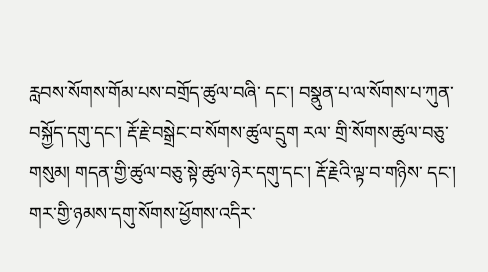རླབས་སོགས་གོམ་པས་བགྲོད་ཚུལ་བཞི་ དང་། བསྣུན་པ་ལ་སོགས་པ་ཀུན་བསྐྱོད་དགུ་དང་། རྡོ་རྗེ་བསྒྲེང་བ་སོགས་ཚུལ་དྲུག རལ་ གྲི་སོགས་ཚུལ་བཅུ་གསུམ། གདན་གྱི་ཚུལ་བཅུ་སྟེ་ཚུལ་ཉེར་དགུ་དང་། རྡོ་རྗེའི་ལྟ་བ་གཉིས་ དང་། གར་གྱི་ཉམས་དགུ་སོགས་ཕྱོགས་འདིར་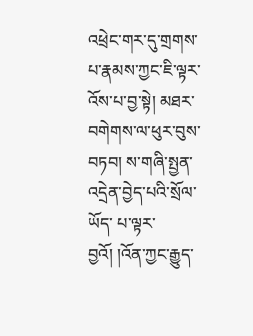འཕྲེང་གར་དུ་གྲགས་པ་རྣམས་ཀྱང་ཇི་ལྟར་ འོས་པ་བྱ་སྟེ། མཐར་བགེགས་ལ་ཕུར་བུས་བཏབ། ས་གཞི་སྤྱན་འདྲེན་བྱེད་པའི་སྲོལ་ཡོད་ པ་ལྟར་བྱའོ། །འོན་ཀྱང་རྒྱུད་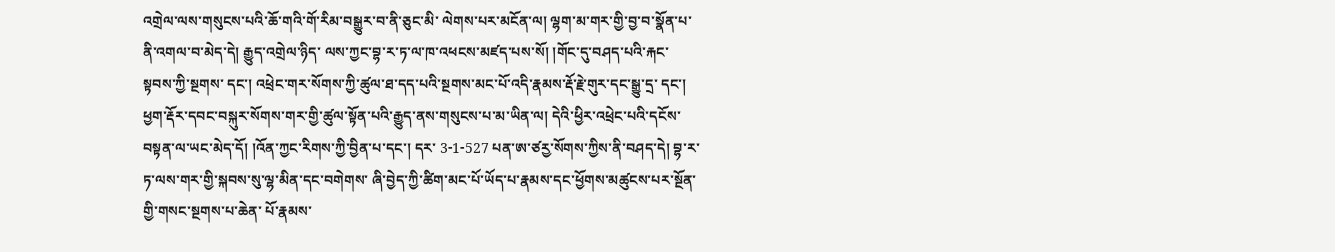འགྲེལ་ལས་གསུངས་པའི་ཆོ་གའི་གོ་རིམ་བསྒྱུར་བ་ནི་ཅུང་མི་ ལེགས་པར་མངོན་ལ། ལྷག་མ་གར་གྱི་བྱ་བ་སྣོན་པ་ནི་འགལ་བ་མེད་དེ། རྒྱུད་འགྲེལ་ཉིད་ ལས་ཀྱང་བྷ་ར་ཏ་ལ་ཁ་འཕངས་མཛད་པས་སོ། །གོང་དུ་བཤད་པའི་རྐང་སྟབས་ཀྱི་སྔགས་ དང་། འཕྲེང་གར་སོགས་ཀྱི་ཚུལ་ཐ་དད་པའི་སྔགས་མང་པོ་འདི་རྣམས་རྡོ་རྗེ་གུར་དང་སྒྱུ་དྲ་ དང་། ཕྱག་རྡོར་དབང་བསྐུར་སོགས་གར་གྱི་ཚུལ་སྟོན་པའི་རྒྱུད་ནས་གསུངས་པ་མ་ཡིན་ལ། དེའི་ཕྱིར་འཕྲེང་པའི་དངོས་བསྟན་ལ་ཡང་མེད་དོ། །འོན་ཀྱང་རིགས་ཀྱི་བྱིན་པ་དང་། དར་ 3-1-527 པན་ཨ་ཙརྱ་སོགས་ཀྱིས་ནི་བཤད་དེ། བྷ་ར་ཏ་ལས་གར་གྱི་སྐབས་སུ་ལྷ་མིན་དང་བགེགས་ ཞི་བྱེད་ཀྱི་ཚིག་མང་པོ་ཡོད་པ་རྣམས་དང་ཕྱོགས་མཚུངས་པར་སྔོན་གྱི་གསང་སྔགས་པ་ཆེན་ པོ་རྣམས་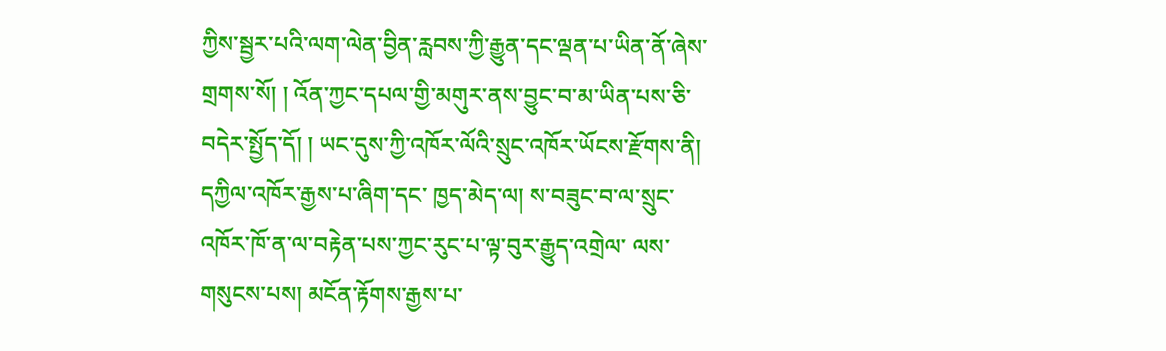ཀྱིས་སྦྱར་པའི་ལག་ལེན་བྱིན་རླབས་ཀྱི་རྒྱུན་དང་ལྡན་པ་ཡིན་ནོ་ཞེས་གྲགས་སོ། ། འོན་ཀྱང་དཔལ་གྱི་མགུར་ནས་བྱུང་བ་མ་ཡིན་པས་ཅི་བདེར་སྤྱོད་དོ། ། ཡང་དུས་ཀྱི་འཁོར་ལོའི་སྲུང་འཁོར་ཡོངས་རྫོགས་ནི། དཀྱིལ་འཁོར་རྒྱས་པ་ཞིག་དང་ ཁྱད་མེད་ལ། ས་བཟུང་བ་ལ་སྲུང་འཁོར་ཁོ་ན་ལ་བརྟེན་པས་ཀྱང་རུང་པ་ལྟ་བུར་རྒྱུད་འགྲེལ་ ལས་གསུངས་པས། མངོན་རྟོགས་རྒྱས་པ་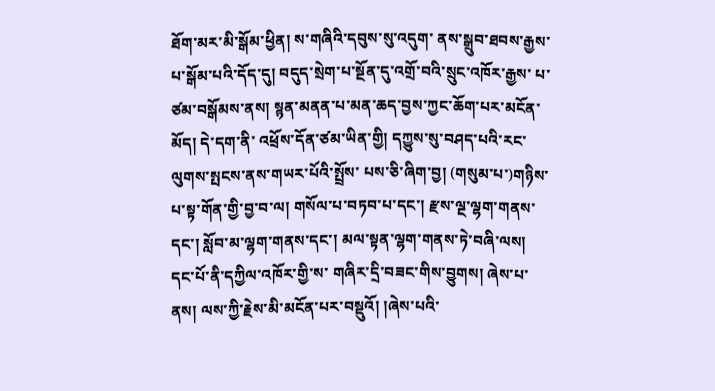ཐོག་མར་མི་སྒོམ་ཕྱིན། ས་གཞིའི་དབུས་སུ་འདུག་ ནས་སྒྲུབ་ཐབས་རྒྱས་པ་སྒོམ་པའི་དོད་དུ། བདུད་སྲེག་པ་སྔོན་དུ་འགྲོ་བའི་སྲུང་འཁོར་རྒྱས་ པ་ཙམ་བསྒོམས་ནས། སྙན་མནན་པ་མན་ཆད་བྱས་ཀྱང་ཆོག་པར་མངོན་མོད། དེ་དག་ནི་ འཕྲོས་དོན་ཙམ་ཡིན་གྱི། དཀྱུས་སུ་བཤད་པའི་རང་ལུགས་སྤངས་ནས་གཡར་པོའི་སྤྲོས་ པས་ཅི་ཞིག་བྱ། (གསུམ་པ་)གཉིས་པ་སྟ་གོན་གྱི་བྱ་བ་ལ། གསོལ་པ་བཏབ་པ་དང་། རྫས་ལྔ་ལྷག་གནས་དང་། སློབ་མ་ལྷག་གནས་དང་། མལ་སྟན་ལྷག་གནས་ཏེ་བཞི་ལས། དང་པོ་ནི་དཀྱིལ་འཁོར་གྱི་ས་ གཞིར་དྲི་བཟང་གིས་བྱུགས། ཞེས་པ་ནས། ལས་ཀྱི་རྗེས་མི་མངོན་པར་བསྡུའོ། །ཞེས་པའི་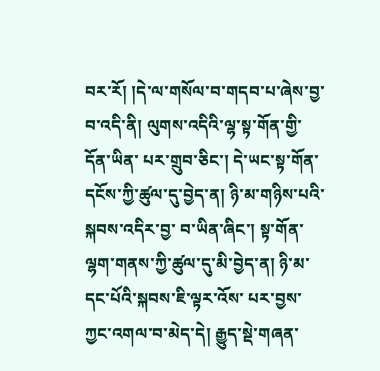བར་རོ། །དེ་ལ་གསོལ་བ་གདབ་པ་ཞེས་བྱ་བ་འདི་ནི། ལུགས་འདིའི་ལྷ་སྟ་གོན་གྱི་དོན་ཡིན་ པར་གྲུབ་ཅིང་། དེ་ཡང་སྟ་གོན་དངོས་ཀྱི་ཚུལ་དུ་བྱེད་ན། ཉི་མ་གཉིས་པའི་སྐབས་འདིར་བྱ་ བ་ཡིན་ཞིང་། སྟ་གོན་ལྷག་གནས་ཀྱི་ཚུལ་དུ་མི་བྱེད་ན། ཉི་མ་དང་པོའི་སྐབས་ཇི་ལྟར་འོས་ པར་བྱས་ཀྱང་འགལ་བ་མེད་དེ། རྒྱུད་སྡེ་གཞན་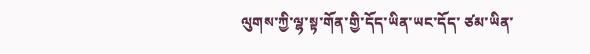ལུགས་ཀྱི་ལྷ་སྟ་གོན་གྱི་དོད་ཡིན་ཡང་དོད་ ཙམ་ཡིན་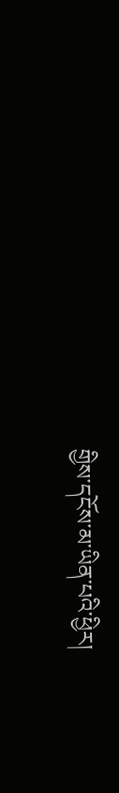གྱིས་དངོས་མ་ཡིན་པའི་ཕྱིར།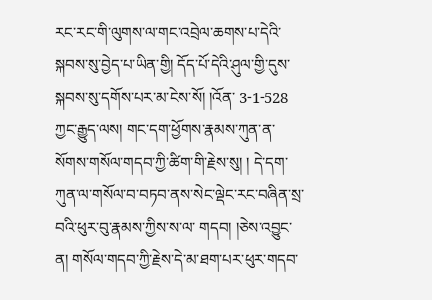རང་རང་གི་ལུགས་ལ་གང་འབྲེལ་ཆགས་པ་དེའི་ སྐབས་སུ་བྱེད་པ་ཡིན་གྱི། དོད་པོ་དེའི་ཤུལ་གྱི་དུས་སྐབས་སུ་དགོས་པར་མ་ངེས་སོ། །འོན་ 3-1-528 ཀྱང་རྒྱུད་ལས། གང་དག་ཕྱོགས་རྣམས་ཀུན་ན་སོགས་གསོལ་གདབ་ཀྱི་ཚིག་གི་རྗེས་སུ། ། དེ་དག་ཀུན་ལ་གསོལ་བ་བཏབ་ནས་སེང་ལྡེང་རང་བཞིན་སྲ་བའི་ཕུར་བུ་རྣམས་ཀྱིས་ས་ལ་ གདབ། །ཅེས་འབྱུང་ན། གསོལ་གདབ་ཀྱི་རྗེས་དེ་མ་ཐག་པར་ཕུར་གདབ་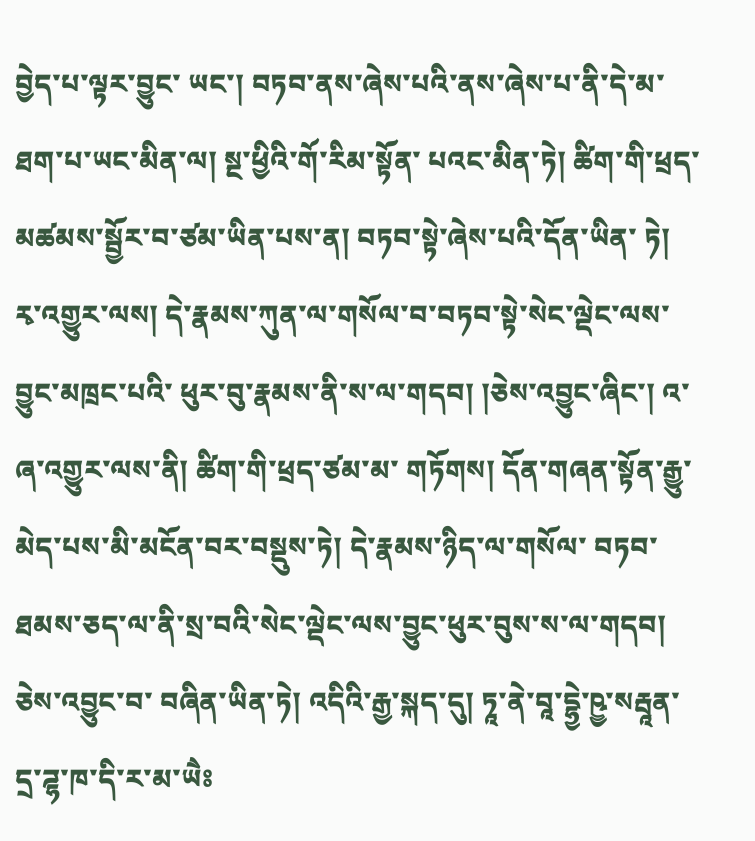བྱེད་པ་ལྟར་བྱུང་ ཡང་། བཏབ་ནས་ཞེས་པའི་ནས་ཞེས་པ་ནི་དེ་མ་ཐག་པ་ཡང་མིན་ལ། སྔ་ཕྱིའི་གོ་རིམ་སྟོན་ པའང་མིན་ཏེ། ཚིག་གི་ཕྲད་མཚམས་སྦྱོར་བ་ཙམ་ཡིན་པས་ན། བཏབ་སྟེ་ཞེས་པའི་དོན་ཡིན་ ཏེ། རྭ་འགྱུར་ལས། དེ་རྣམས་ཀུན་ལ་གསོལ་བ་བཏབ་སྟེ་སེང་ལྡེང་ལས་བྱུང་མཁྲང་པའི་ ཕུར་བུ་རྣམས་ནི་ས་ལ་གདབ། །ཅེས་འབྱུང་ཞིང་། འ་ཞ་འགྱུར་ལས་ནི། ཚིག་གི་ཕྲད་ཙམ་མ་ གཏོགས། དོན་གཞན་སྟོན་རྒྱུ་མེད་པས་མི་མངོན་བར་བསྡུས་ཏེ། དེ་རྣམས་ཉིད་ལ་གསོལ་ བཏབ་ཐམས་ཅད་ལ་ནི་སྲ་བའི་སེང་ལྡེང་ལས་བྱུང་ཕུར་བུས་ས་ལ་གདབ། ཅེས་འབྱུང་བ་ བཞིན་ཡིན་ཏེ། འདིའི་རྒྱ་སྐད་དུ། ཏཱ་ནེ་བཱ་དྷྱེ་ཥྱ་སརྦཱན་དྲ་ཌྷ་ཁ་དི་ར་མ་ཡཻཿ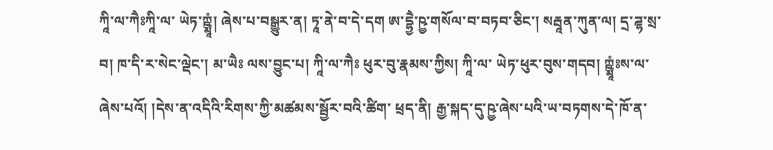ཀཱི་ལ་ཀཻཿཀཱི་ལ་ ཡེཏ་ཀྵྨཱཾ། ཞེས་པ་བསྒྱུར་ན། ཏཱ་ནེ་བ་དེ་དག ཨ་དྷྱཻ་ཥྱ་གསོལ་བ་བཏབ་ཅིང་། སརྦཱན་ཀུན་ལ། དྲ་ཌྷ་སྲ་བ། ཁ་དི་ར་སེང་ལྡེང་། མ་ཡཻཿ ལས་བྱུང་པ། ཀཱི་ལ་ཀཻཿ ཕུར་བུ་རྣམས་ཀྱིས། ཀཱི་ལ་ ཡེཏ་ཕུར་བུས་གདབ། ཀྵྨཱཾཿས་ལ་ཞེས་པའོ། །དེས་ན་འདིའི་རིགས་ཀྱི་མཚམས་སྦྱོར་བའི་ཚིག་ ཕྲད་ནི། རྒྱ་སྐད་དུ་ཥྱ་ཞེས་པའི་ཡ་བཏགས་དེ་ཁོ་ན་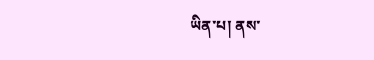ཡིན་པ། ནས་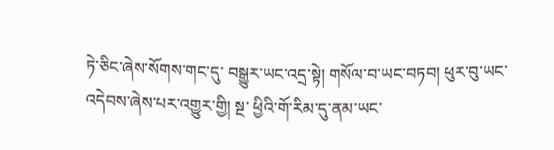ཏེ་ཅིང་ཞེས་སོགས་གང་དུ་ བསྒྱུར་ཡང་འདྲ་སྟེ། གསོལ་བ་ཡང་བཏབ། ཕུར་བུ་ཡང་འདེབས་ཞེས་པར་འགྱུར་གྱི། སྔ་ ཕྱིའི་གོ་རིམ་དུ་ནམ་ཡང་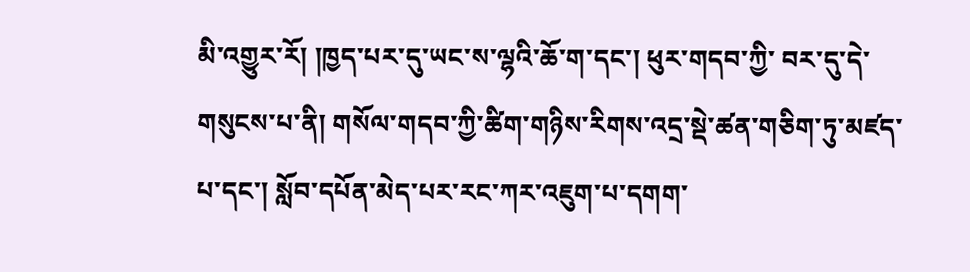མི་འགྱུར་རོ། །ཁྱད་པར་དུ་ཡང་ས་ལྷའི་ཆོ་ག་དང་། ཕུར་གདབ་ཀྱི་ བར་དུ་དེ་གསུངས་པ་ནི། གསོལ་གདབ་ཀྱི་ཚིག་གཉིས་རིགས་འདྲ་སྡེ་ཚན་གཅིག་ཏུ་མཛད་ པ་དང་། སློབ་དཔོན་མེད་པར་རང་ཀར་འཇུག་པ་དགག་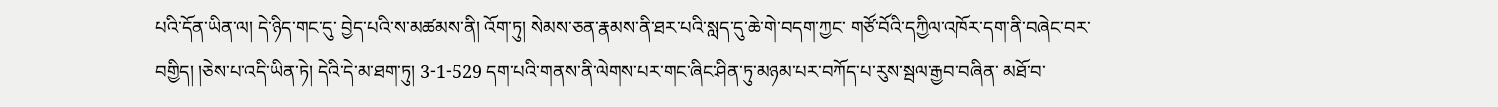པའི་དོན་ཡིན་ལ། དེ་ཉིད་གང་དུ་ བྱེད་པའི་ས་མཚམས་ནི། འོག་ཏུ། སེམས་ཅན་རྣམས་ནི་ཐར་པའི་སླད་དུ་ཆེ་གེ་བདག་ཀྱང་ གཙོ་བོའི་དཀྱིལ་འཁོར་དག་ནི་བཞེང་བར་བགྱིད། །ཅེས་པ་འདི་ཡིན་ཏེ། དེའི་དེ་མ་ཐག་ཏུ། 3-1-529 དག་པའི་གནས་ནི་ལེགས་པར་གང་ཞིང་ཤིན་ཏུ་མཉམ་པར་བཀོད་པ་རུས་སྦལ་རྒྱབ་བཞིན་ མཐོ་བ་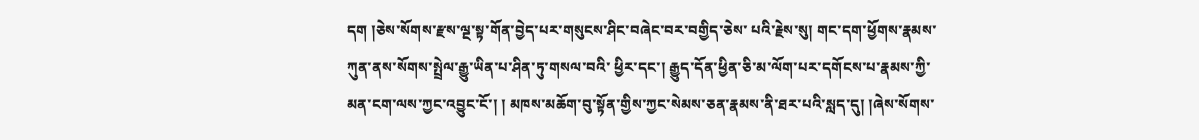དག །ཅེས་སོགས་རྫས་ལྔ་སྟ་གོན་བྱེད་པར་གསུངས་ཤིང་བཞེང་བར་བགྱིད་ཅེས་ པའི་རྗེས་སུ། གང་དག་ཕྱོགས་རྣམས་ཀུན་ནས་སོགས་སྤྲེལ་རྒྱུ་ཡིན་པ་ཤིན་ཏུ་གསལ་བའི་ ཕྱིར་དང་། རྒྱུད་དོན་ཕྱིན་ཅི་མ་ལོག་པར་དགོངས་པ་རྣམས་ཀྱི་མན་ངག་ལས་ཀྱང་འབྱུང་ངོ་། ། མཁས་མཆོག་བུ་སྟོན་གྱིས་ཀྱང་སེམས་ཅན་རྣམས་ནི་ཐར་པའི་སླད་དུ། །ཞེས་སོགས་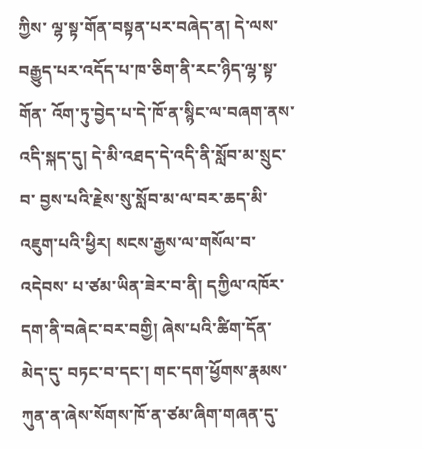ཀྱིས་ ལྷ་སྟ་གོན་བསྟན་པར་བཞེད་ན། དེ་ལས་བརྒྱུད་པར་འདོད་པ་ཁ་ཅིག་ནི་རང་ཉིད་ལྷ་སྟ་གོན་ འོག་ཏུ་བྱེད་པ་དེ་ཁོ་ན་སྙིང་ལ་བཞག་ནས་འདི་སྐད་དུ། དེ་མི་འཐད་དེ་འདི་ནི་སློབ་མ་སྲུང་བ་ བྱས་པའི་རྗེས་སུ་སློབ་མ་ལ་བར་ཆད་མི་འཇུག་པའི་ཕྱིར། སངས་རྒྱས་ལ་གསོལ་བ་འདེབས་ པ་ཙམ་ཡིན་ཟེར་བ་ནི། དཀྱིལ་འཁོར་དག་ནི་བཞེང་བར་བགྱི། ཞེས་པའི་ཚིག་དོན་མེད་དུ་ བཏང་བ་དང་། གང་དག་ཕྱོགས་རྣམས་ཀུན་ན་ཞེས་སོགས་ཁོ་ན་ཙམ་ཞིག་གཞན་དུ་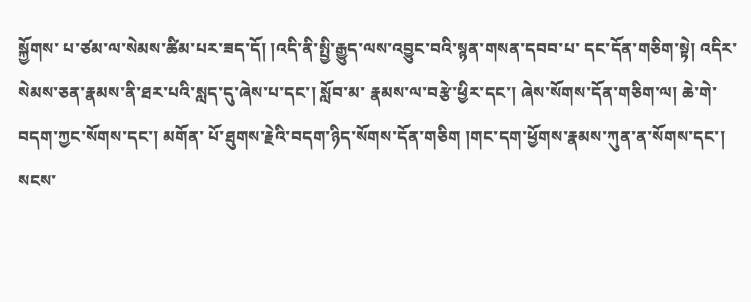སྐྱོགས་ པ་ཙམ་ལ་སེམས་ཚིམ་པར་ཟད་དོ། །འདི་ནི་སྤྱི་རྒྱུད་ལས་འབྱུང་བའི་སྙན་གསན་དབབ་པ་ དང་དོན་གཅིག་སྟེ། འདིར་སེམས་ཅན་རྣམས་ནི་ཐར་པའི་སླད་དུ་ཞེས་པ་དང་། སློབ་མ་ རྣམས་ལ་བརྩེ་ཕྱིར་དང་། ཞེས་སོགས་དོན་གཅིག་ལ། ཆེ་གེ་བདག་ཀྱང་སོགས་དང་། མགོན་ པོ་ཐུགས་རྗེའི་བདག་ཉིད་སོགས་དོན་གཅིག །གང་དག་ཕྱོགས་རྣམས་ཀུན་ན་སོགས་དང་། སངས་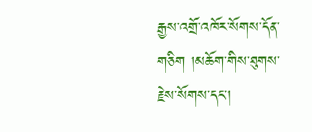རྒྱས་འགྲོ་འཁོར་སོགས་དོན་གཅིག །མཆོག་གིས་ཐུགས་རྗེས་སོགས་དང་།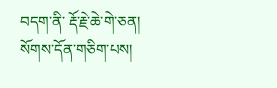བདག་ནི་ རྡོ་རྗེ་ཆེ་གེ་ཅན། སོགས་དོན་གཅིག་པས།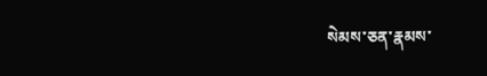སེམས་ཅན་རྣམས་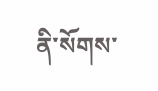ནི་སོགས་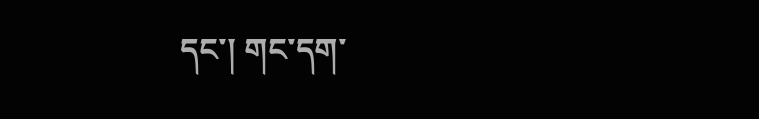དང་། གང་དག་